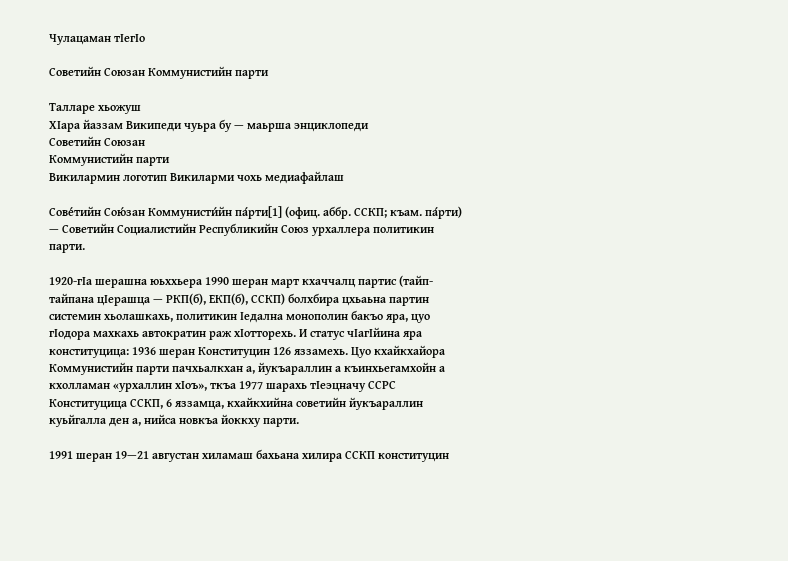Чулацаман тӀегӀо

Советийн Союзан Коммунистийн парти

Талларе хьожуш
ХӀара йаззам Википеди чуьра бу — маьрша энциклопеди
Советийн Союзан
Коммунистийн парти
Викилармин логотип Викиларми чохь медиафайлаш

Сове́тийн Сою́зан Коммунисти́йн па́рти[1] (офиц. аббр. ССКП; къам. па́рти) — Советийн Социалистийн Республикийн Союз урхаллера политикин парти.

1920-гӀа шерашна юьххьера 1990 шеран март кхаччалц партис (тайп-тайпана цӀерашца — РКП(б), ЕКП(б), ССКП) болхбира цхьаьна партин системин хьолашкахь, политикин Ӏедална монополин бакъо яра, цуо гӀодора махкахь автократин раж хӀотторехь. И статус чӀагӀйина яра конституцица: 1936 шеран Конституцин 126 яззамехь. Цуо кхайкхайора Коммунистийн парти пачхьалкхан а, йукъараллин а къинхьегамхойн а кхолламан «урхаллин хӀоъ», ткъа 1977 шарахь тӀеэцначу ССРС Конституцица ССКП, 6 яззамца, кхайкхийна советийн йукъараллин куьйгалла ден а, нийса новкъа йоккху парти.

1991 шеран 19—21 августан хиламаш бахьана хилира ССКП конституцин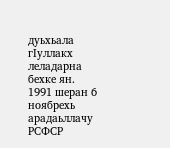дуьхьала гӀуллакх леладарна бехке ян. 1991 шеран 6 ноябрехь арадаьллачу РСФСР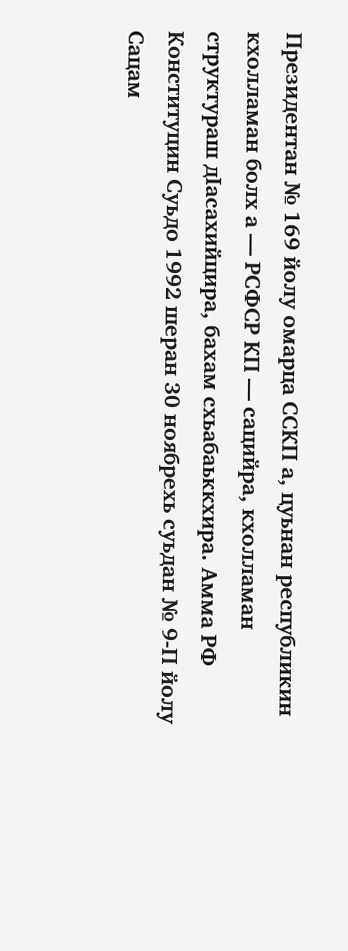Президентан № 169 йолу омарца ССКП а, цуьнан республикин кхолламан болх а — РСФСР КП — сацийра, кхолламан структураш дӀасахийцира, бахам схьабаьккхира. Амма РФ Конституцин Суьдо 1992 шеран 30 ноябрехь суьдан № 9-П йолу Сацам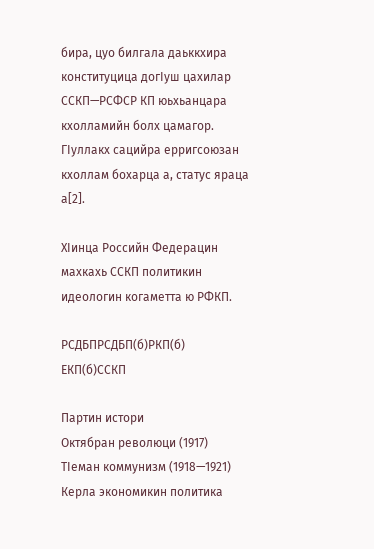бира, цуо билгала даьккхира конституцица догӀуш цахилар ССКП—РСФСР КП юьхьанцара кхолламийн болх цамагор. ГӀуллакх сацийра ерригсоюзан кхоллам бохарца а, статус яраца а[2].

ХӀинца Российн Федерацин махкахь ССКП политикин идеологин когаметта ю РФКП.

РСДБПРСДБП(б)РКП(б)
ЕКП(б)ССКП

Партин истори
Октябран революци (1917)
ТӀеман коммунизм (1918—1921)
Керла экономикин политика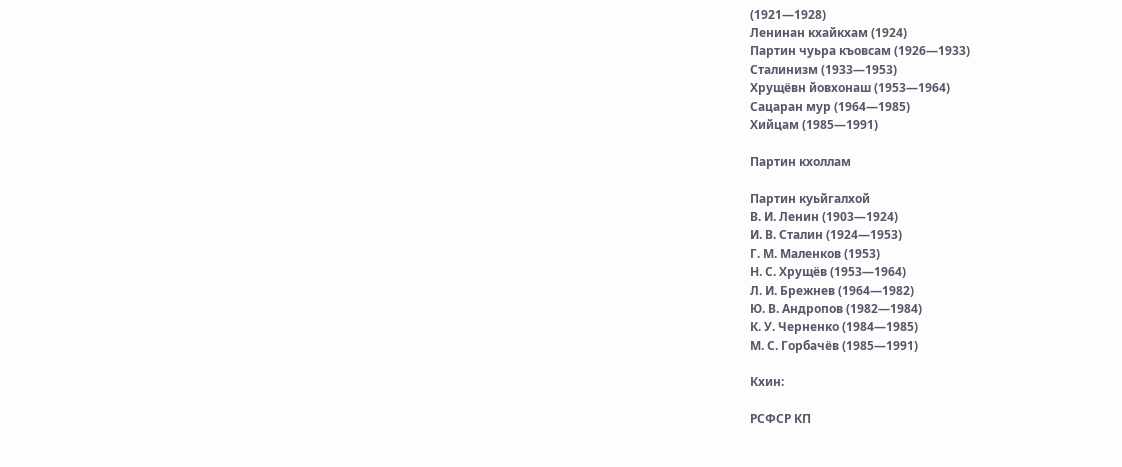(1921—1928)
Ленинан кхайкхам (1924)
Партин чуьра къовсам (1926—1933)
Сталинизм (1933—1953)
Хрущёвн йовхонаш (1953—1964)
Сацаран мур (1964—1985)
Хийцам (1985—1991)

Партин кхоллам

Партин куьйгалхой
В. И. Ленин (1903—1924)
И. В. Сталин (1924—1953)
Г. М. Маленков (1953)
Н. С. Хрущёв (1953—1964)
Л. И. Брежнев (1964—1982)
Ю. В. Андропов (1982—1984)
К. У. Черненко (1984—1985)
М. С. Горбачёв (1985—1991)

Кхин:

РСФСР КП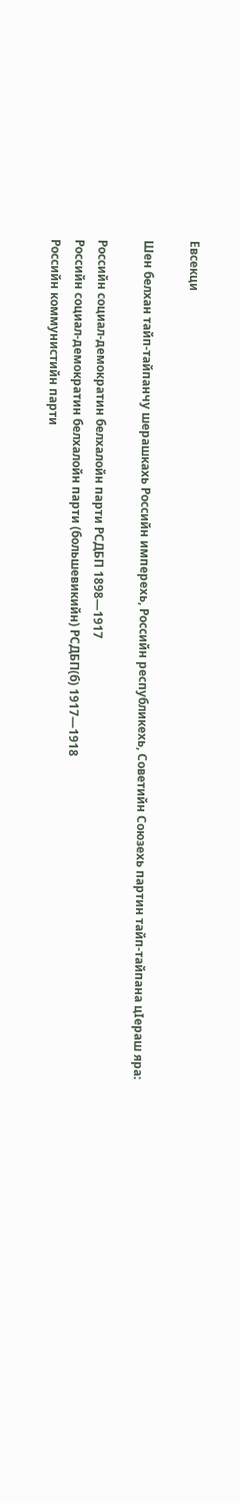Евсекци

Шен белхан тайп-тайпанчу шерашкахь Российн имперехь, Российн республикехь, Советийн Союзехь партин тайп-тайпана цӀераш яра:

Российн социал-демократин белхалойн парти РСДБП 1898—1917
Российн социал-демократин белхалойн парти (большевикийн) РСДБП(б) 1917—1918
Российн коммунистийн парти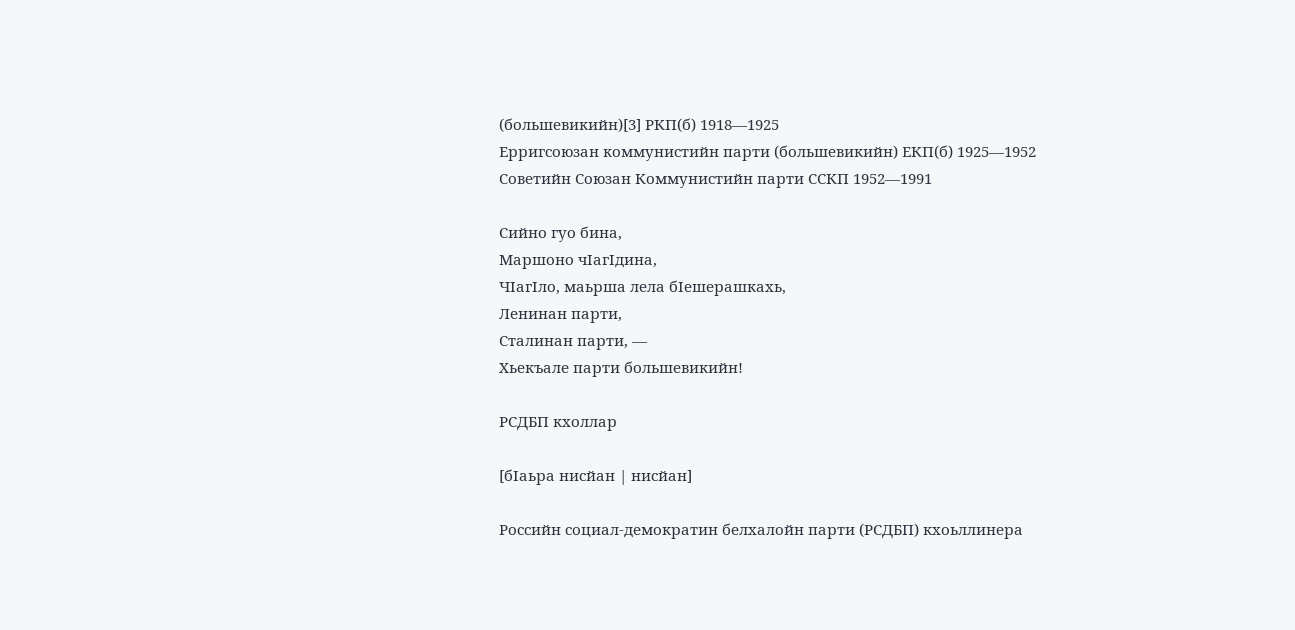(большевикийн)[3] РКП(б) 1918—1925
Ерригсоюзан коммунистийн парти (большевикийн) ЕКП(б) 1925—1952
Советийн Союзан Коммунистийн парти ССКП 1952—1991

Сийно гуо бина,
Маршоно чӀагӀдина,
ЧӀагӀло, маьрша лела бӀешерашкахь,
Ленинан парти,
Сталинан парти, —
Хьекъале парти большевикийн!

РСДБП кхоллар

[бӀаьра нисйан | нисйан]

Российн социал-демократин белхалойн парти (РСДБП) кхоьллинера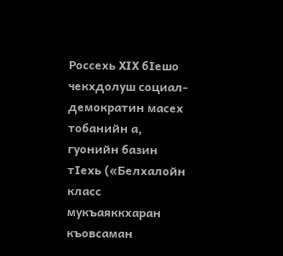Россехь XIX бӀешо чекхдолуш социал-демократин масех тобанийн а, гуонийн базин тӀехь («Белхалойн класс мукъаяккхаран къовсаман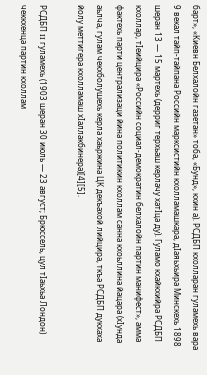барт», «Киевн Белхалойн газетан» тоба, «Бунд», кхин а). РСДБП кхолларан гуламехь вара 9 векал тайп-тайпана Российн марксистийн кхолламашкара, дӀаяьхьира Минскехь 1898 шеран 13 — 15 мартехь (дерриг терхьаш керлачу хатӀца ду). Гуламо кхайкхийра РСДБП кхоллар, тӀеийцира «Российн социал-демократин белхалойн партин манифест», амма фактехь парти централизаци йина политикин кхоллам санна кхоьллина йацара (хӀунда аьлча, гулам чекхболушехь керла хаьржина ЦК декъахой лийцира, ткъа РСДБП дукхаха йолу меттигера кхолламаш хӀаллакбинера)[4][5].

РСДБП II гуламехь (1903 шеран 30 июль — 23 август; Брюссель, цул тӀаьхьа Лондон) чеккхенца партин кхоллам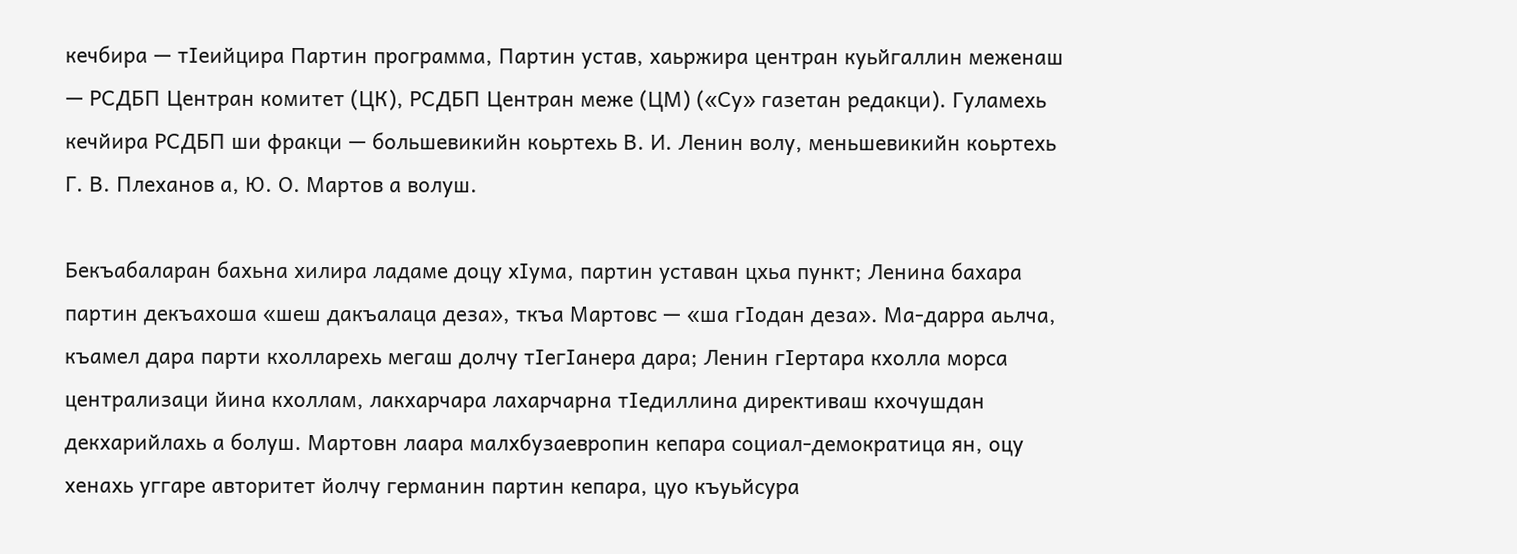кечбира — тӀеийцира Партин программа, Партин устав, хаьржира центран куьйгаллин меженаш — РСДБП Центран комитет (ЦК), РСДБП Центран меже (ЦМ) («Су» газетан редакци). Гуламехь кечйира РСДБП ши фракци — большевикийн коьртехь В. И. Ленин волу, меньшевикийн коьртехь Г. В. Плеханов а, Ю. О. Мартов а волуш.

Бекъабаларан бахьна хилира ладаме доцу хӀума, партин уставан цхьа пункт; Ленина бахара партин декъахоша «шеш дакъалаца деза», ткъа Мартовс — «ша гӀодан деза». Ма-дарра аьлча, къамел дара парти кхолларехь мегаш долчу тӀегӀанера дара; Ленин гӀертара кхолла морса централизаци йина кхоллам, лакхарчара лахарчарна тӀедиллина директиваш кхочушдан декхарийлахь а болуш. Мартовн лаара малхбузаевропин кепара социал-демократица ян, оцу хенахь уггаре авторитет йолчу германин партин кепара, цуо къуьйсура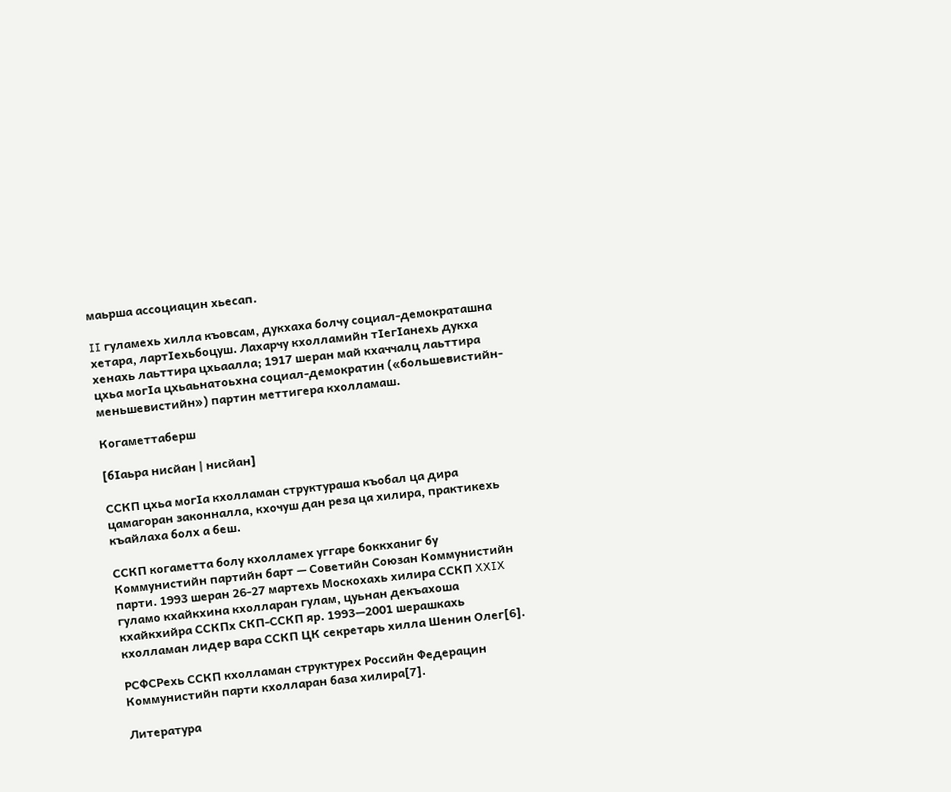маьрша ассоциацин хьесап.

II гуламехь хилла къовсам, дукхаха болчу социал-демократашна хетара, лартӀехьбоцуш. Лахарчу кхолламийн тӀегӀанехь дукха хенахь лаьттира цхьаалла; 1917 шеран май кхаччалц лаьттира цхьа могӀа цхьаьнатоьхна социал-демократин («большевистийн-меньшевистийн») партин меттигера кхолламаш.

Когаметтаберш

[бӀаьра нисйан | нисйан]

ССКП цхьа могӀа кхолламан структураша къобал ца дира цамагоран законналла, кхочуш дан реза ца хилира, практикехь къайлаха болх а беш.

ССКП когаметта болу кхолламех уггаре боккханиг бу Коммунистийн партийн барт — Советийн Союзан Коммунистийн парти. 1993 шеран 26-27 мартехь Москохахь хилира ССКП XXIX гуламо кхайкхина кхолларан гулам, цуьнан декъахоша кхайкхийра ССКПх СКП-ССКП яр. 1993—2001 шерашкахь кхолламан лидер вара ССКП ЦК секретарь хилла Шенин Олег[6].

РСФСРехь ССКП кхолламан структурех Российн Федерацин Коммунистийн парти кхолларан база хилира[7].

Литература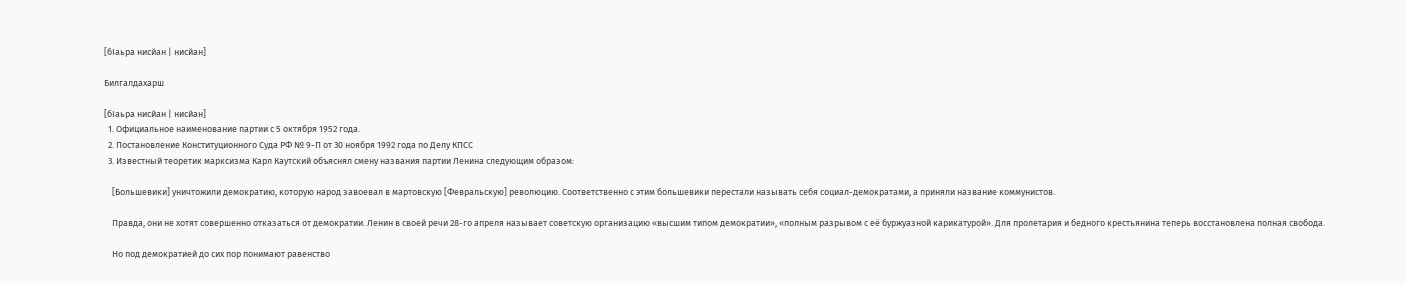[бӀаьра нисйан | нисйан]

Билгалдахарш

[бӀаьра нисйан | нисйан]
  1. Официальное наименование партии с 5 октября 1952 года.
  2. Постановление Конституционного Суда РФ № 9-П от 30 ноября 1992 года по Делу КПСС
  3. Известный теоретик марксизма Карл Каутский объяснял смену названия партии Ленина следующим образом:

    [Большевики] уничтожили демократию, которую народ завоевал в мартовскую [Февральскую] революцию. Соответственно с этим большевики перестали называть себя социал-демократами, а приняли название коммунистов.

    Правда, они не хотят совершенно отказаться от демократии. Ленин в своей речи 28-го апреля называет советскую организацию «высшим типом демократии», «полным разрывом с её буржуазной карикатурой». Для пролетария и бедного крестьянина теперь восстановлена полная свобода.

    Но под демократией до сих пор понимают равенство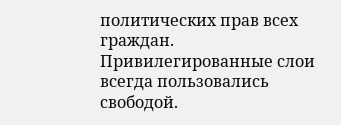политических прав всех граждан. Привилегированные слои всегда пользовались свободой.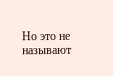Но это не называют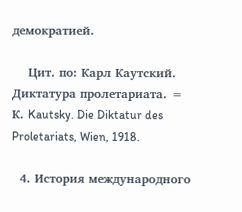демократией.

    Цит. по: Карл Каутский. Диктатура пролетариата. = К. Kautsky. Die Diktatur des Proletariats, Wien, 1918.

  4. История международного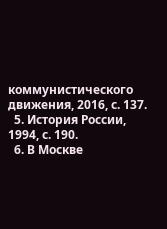коммунистического движения, 2016, с. 137.
  5. История России, 1994, с. 190.
  6. В Москве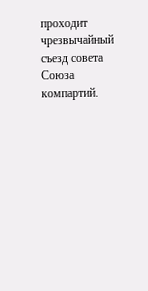проходит чрезвычайный съезд совета Союза компартий.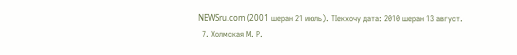NEWSru.com (2001 шеран 21 июль). ТӀекхочу дата: 2010 шеран 13 август.
  7. Холмская М. Р.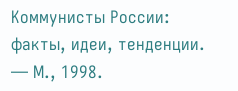Коммунисты России: факты, идеи, тенденции. — М., 1998.